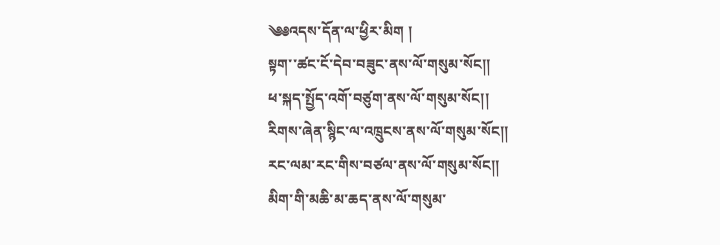༄༅འདས་དོན་ལ་ཕྱིར་མིག །
སྟག་་ཚང་ངོ་དེབ་བཟུང་ནས་ལོ་གསུམ་སོང།།
ཕ་སྐད་སྤྱོད་འགོ་བཙུག་ནས་ལོ་གསུམ་སོང།།
རིགས་ཞེན་སྙིང་ལ་འཁྲུངས་ནས་ལོ་གསུམ་སོང།།
རང་ལམ་རང་གིས་བཙལ་ནས་ལོ་གསུམ་སོང།།
མིག་གི་མཆི་མ་ཆད་ནས་ལོ་གསུམ་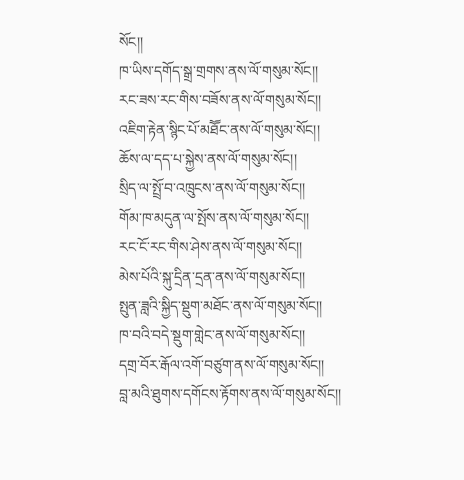སོང།།
ཁ་ཡིས་དགོད་སྒྲ་གྲགས་ནས་ལོ་གསུམ་སོང།།
རང་ཟས་རང་གིས་བཟོས་ནས་ལོ་གསུམ་སོང།།
འཇིག་རྟེན་སྙིང་པོ་མཐཽང་ནས་ལོ་གསུམ་སོང།།
ཆོས་ལ་དད་པ་སྐྱེས་ནས་ལོ་གསུམ་སོང།།
སྲིད་ལ་སྤྲོ་བ་འཁྲུངས་ནས་ལོ་གསུམ་སོང།།
གོམ་ཁ་མདུན་ལ་སྤོས་ནས་ལོ་གསུམ་སོང།།
རང་ངོ་རང་གིས་ཤེས་ནས་ལོ་གསུམ་སོང།།
མེས་པོའི་སྐུ་དྲིན་དྲན་ནས་ལོ་གསུམ་སོང།།
སྤུན་ཟླའི་སྐྱིད་སྡུག་མཐོང་ནས་ལོ་གསུམ་སོང།།
ཁ་བའི་བདེ་སྡུག་གླེང་ནས་ལོ་གསུམ་སོང།།
དགྲ་བོར་རྒོལ་འགོ་བཙུག་ནས་ལོ་གསུམ་སོང།།
བླ་མའི་ཐུགས་དགོངས་རྟོགས་ནས་ལོ་གསུམ་སོང།།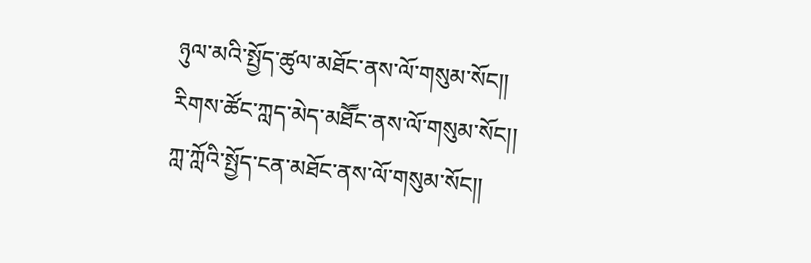ཉུལ་མའི་སྤྱོད་ཚུལ་མཐོང་ནས་ལོ་གསུམ་སོང།།
རིགས་ཚོང་ཀླད་མེད་མཐཽང་ནས་ལོ་གསུམ་སོང།།
ཀླ་ཀློའི་སྤྱོད་ངན་མཐོང་ནས་ལོ་གསུམ་སོང།།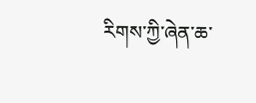རིགས་ཀྱི་ཞེན་ཆ་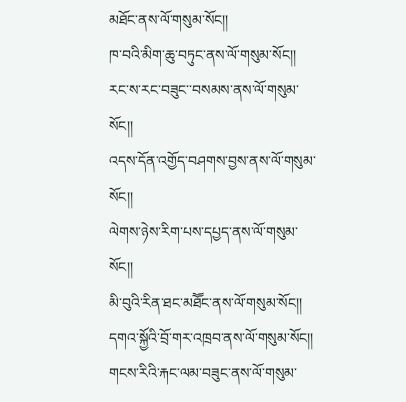མཐོང་ནས་ལོ་གསུམ་སོང།།
ཁ་བའི་མིག་ཆུ་བཏུང་ནས་ལོ་གསུམ་སོང།།
རང་ས་རང་བཟུང་་བསམས་ནས་ལོ་གསུམ་སོང།།
འདས་དོན་འགྱོད་བཤགས་བྱས་ནས་ལོ་གསུམ་སོང།།
ལེགས་ཉེས་རིག་པས་དཔྱད་ནས་ལོ་གསུམ་སོང།།
མི་བུའི་རིན་ཐང་མཐཽང་ནས་ལོ་གསུམ་སོང།།
དགའ་སྐྱོའི་བྲོ་གར་འཁྲབ་ནས་ལོ་གསུམ་སོང།།
གངས་རིའི་རྐང་ལམ་བཟུང་ནས་ལོ་གསུམ་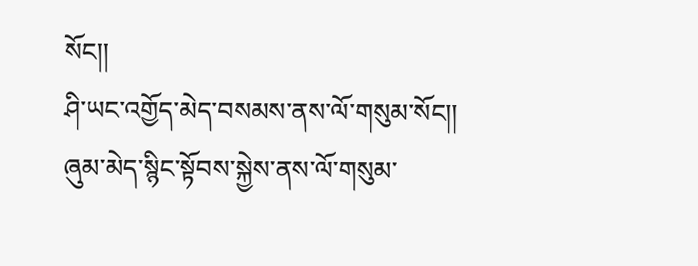སོང།།
ཤི་ཡང་འགྱོད་མེད་བསམས་ནས་ལོ་གསུམ་སོང།།
ཞུམ་མེད་སྙིང་སྟོབས་སྐྱེས་ནས་ལོ་གསུམ་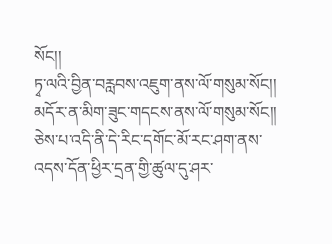སོང།།
ཏྭ་ལའི་བྱིན་བརླབས་འཇུག་ནས་ལོ་གསུམ་སོང།།
མདོར་ན་མིག་ཟུང་གདངས་ནས་ལོ་གསུམ་སོང།།
ཅེས་པ་འདི་ནི་དེ་རིང་དགོང་མོ་རང་ཤག་ནས་འདས་དོན་ཕྱིར་དྲན་གྱི་ཚུལ་དུ་ཤར་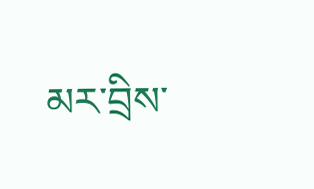མར་བྲིས་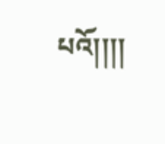པའོ།།།།